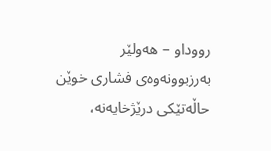رووداو – هەولێر
بەرزبوونەوەی فشاری خوێن حاڵەتێکی درێژخایەنە،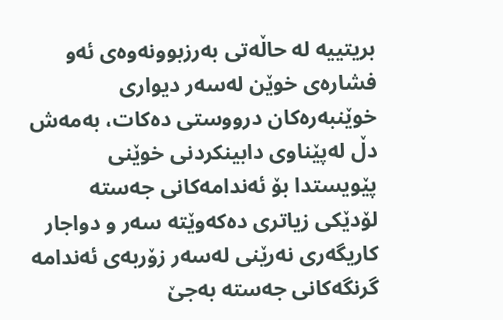بریتییە لە حاڵەتی بەرزبوونەوەی ئەو فشارەی خوێن لەسەر دیواری خوێنبەرەکان درووستی دەکات، بەمەش دڵ لەپێناوی دابینکردنی خوێنی پێویستدا بۆ ئەندامەکانی جەستە لۆدێکی زیاتری دەکەوێتە سەر و دواجار کاریگەری نەرێنی لەسەر زۆربەی ئەندامە گرنگەکانی جەستە بەجێ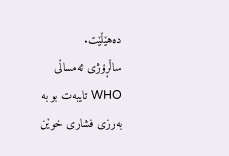دەهێڵێت.
ساڵڕۆژی ئەمساڵی WHO تایبەت بو بە بەرزی فشاری خوێن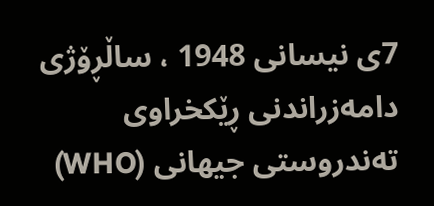7ی نیسانی 1948 ، ساڵڕۆژی دامەزراندنی ڕێکخراوی تەندروستی جیهانی (WHO)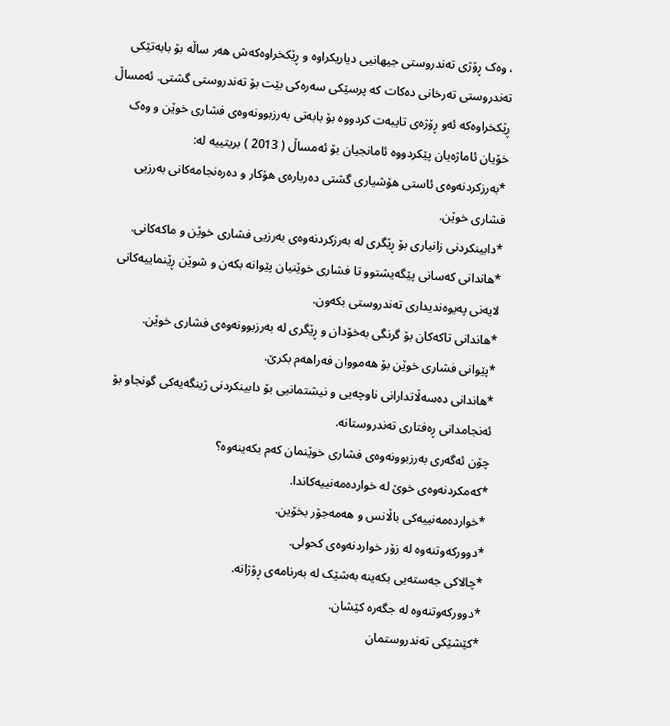، وەک ڕۆژی تەندروستی جیهانیی دیاریکراوە و ڕێکخراوەکەش هەر ساڵە بۆ بابەتێکی تەندروستی تەرخانی دەکات کە پرسێکی سەرەکی بێت بۆ تەندروستی گشتی. ئەمساڵ ڕێکخراوەکە ئەو ڕۆژەی تایبەت کردووە بۆ بابەتی بەرزبوونەوەی فشاری خوێن و وەک خۆیان ئاماژەیان پێکردووە ئامانجیان بۆ ئەمساڵ ( 2013 ) بریتییە لە:
*بەرزکردنەوەی ئاستی هۆشیاری گشتی دەربارەی هۆکار و دەرەنجامەکانی بەرزیی فشاری خوێن.
*دابینکردنی زانیاری بۆ ڕێگری لە بەرزکردنەوەی بەرزیی فشاری خوێن و ماکەکانی.
*هاندانی کەسانی پێگەیشتوو تا فشاری خوێنیان پێوانە بکەن و شوێن ڕێنماییەکانی لایەنی پەیوەندیداری تەندروستی بکەون.
*هاندانی تاکەکان بۆ گرنگی بەخۆدان و ڕێگری لە بەرزبوونەوەی فشاری خوێن.
*پێوانی فشاری خوێن بۆ هەمووان فەراهەم بکرێ.
*هاندانی دەسەڵاتدارانی ناوچەیی و نیشتمانیی بۆ دابینکردنی ژینگەیەکی گونجاو بۆ ئەنجامدانی ڕەفتاری تەندروستانە.
چۆن ئەگەری بەرزبوونەوەی فشاری خوێنمان کەم بکەینەوە؟
*کەمکردنەوەی خوێ لە خواردەمەنییەکاندا.
*خواردەمەنییەکی باڵانس و هەمەجۆر بخۆین.
*دوورکەوتنەوە لە زۆر خواردنەوەی کحولی.
*چالاکی جەستەیی بکەینە بەشێک لە بەرنامەی ڕۆژانە.
*دوورکەوتنەوە لە جگەرە کێشان.
*کێشێکی تەندروستمان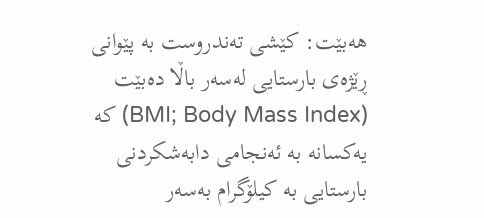هەبێت: کێشی تەندروست بە پێوانی ڕێژەی بارستایی لەسەر باڵا دەبێت (BMI; Body Mass Index) کە یەکسانە بە ئەنجامی دابەشکردنی بارستایی بە کیلۆگرام بەسەر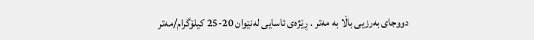دووجای بەرزیی باڵا بە مەتر . ڕێژەی ئاسایی لەنێوان 20-25 کیلۆگرام/مەتر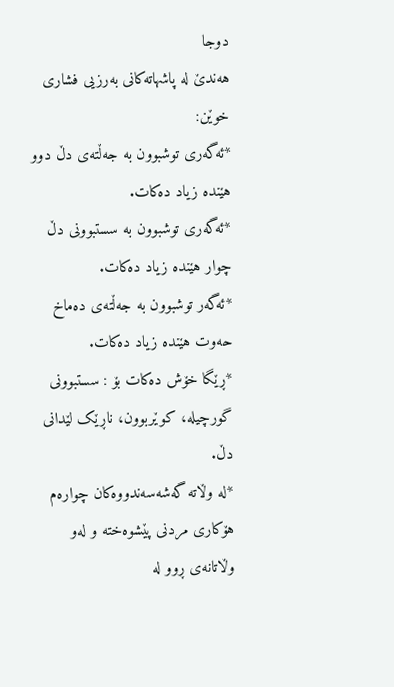دوجا
هەندێ لە پاشهاتەکانی بەرزیی فشاری خوێن:
*ئەگەری توشبوون بە جەڵتەی دڵ دوو هێندە زیاد دەکات.
*ئەگەری توشبوون بە سستبوونی دڵ چوار هێندە زیاد دەکات.
*ئەگەر توشبوون بە جەڵتەی دەماخ حەوت هێندە زیاد دەکات.
*ڕێگا خۆش دەکات بۆ : سستبوونی گورچیلە، کوێربوون، ناڕێک لێدانی دڵ.
*لە وڵاتە گەشەسەندووەکان چوارەم هۆکاری مردنی پێشوەختە و لەو وڵاتانەی ڕوو لە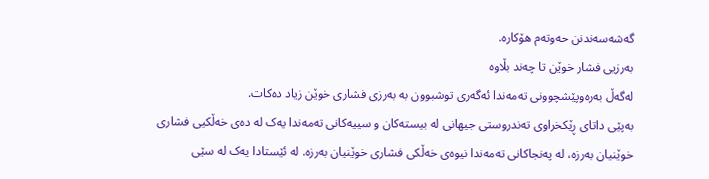گەشەسەندنن حەوتەم هۆکارە.
بەرزیی فشار خوێن تا چەند بڵاوە
لەگەڵ بەرەوپێشچوونی تەمەندا ئەگەری توشبوون بە بەرزی فشاری خوێن زیاد دەکات.
بەپێی داتای ڕێکخراوی تەندروستی جیهانی لە بیستەکان و سییەکانی تەمەندا یەک لە دەی خەڵکیی فشاری خوێنیان بەرزە، لە پەنجاکانی تەمەندا نیوەی خەڵکی فشاری خوێنیان بەرزە. لە ئێستادا یەک لە سێی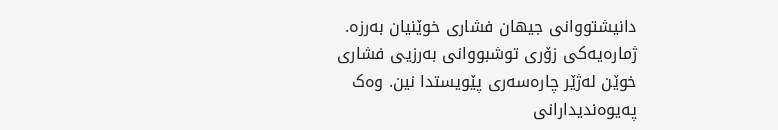دانیشتووانی جیهان فشاری خوێنیان بەرزە.
ژمارەیەکی زۆری توشبووانی بەرزیی فشاری خوێن لەژێر چارەسەری پێویستدا نین. وەک پەیوەندیدارانی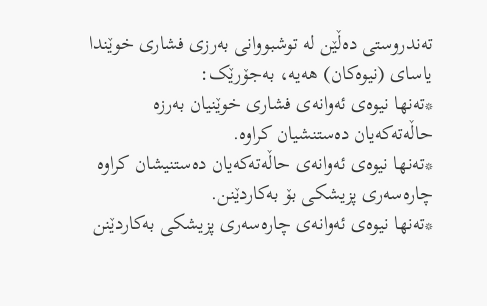تەندروستی دەڵێن لە توشبووانی بەرزی فشاری خوێندا یاسای (نیوەکان) هەیە، بەجۆرێک:
*تەنها نیوەی ئەوانەی فشاری خوێنیان بەرزە حاڵەتەکەیان دەستنشیان کراوە.
*تەنها نیوەی ئەوانەی حاڵەتەکەیان دەستنیشان کراوە چارەسەری پزیشکی بۆ بەکاردێنن.
*تەنها نیوەی ئەوانەی چارەسەری پزیشکی بەکاردێنن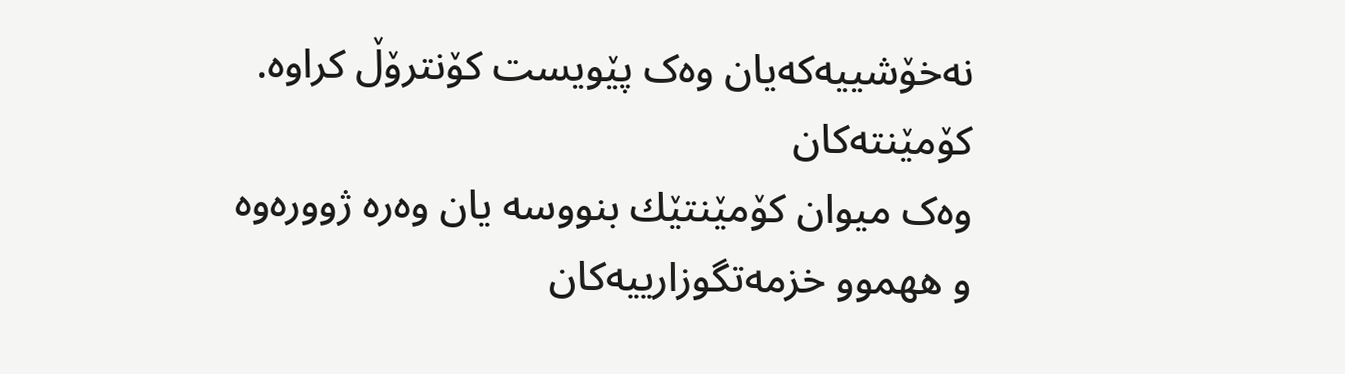نەخۆشییەکەیان وەک پێویست کۆنترۆڵ کراوە.
کۆمێنتەکان
وەک میوان کۆمێنتێك بنووسە یان وەرە ژوورەوە و ههموو خزمەتگوزارییەکان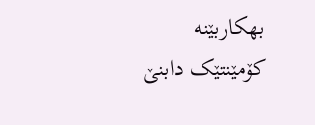بهكاربێنه
کۆمێنتێک دابنێ